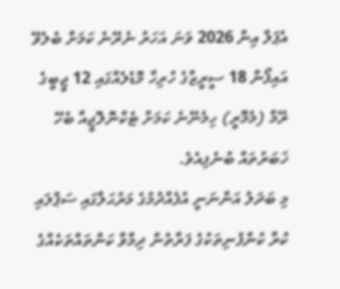އެޕަލް އިން 2026 ވަނަ އަހަރު ނެރޭނެ ކަމަށް ބެލެވޭ އައިފޯން 18 ސީރީޒްގެ ހުރިހާ މޮޑެލެއްގައި 12 ޖީބީގެ ރޭމް (މެމޮރީ) ހިމެނޭނެ ކަމަށް ޓެކްނޮލޮޖީއާ ބެހޭ ޚަބަރުތައް ބުނެފިއެވެ.
މި ބަދަލު އަންނަނީ އުފެއްދުމުގެ މަރުޙަލާގައި ސަޕްލައި ކުރާ ކުންފުނިތަކުގެ ފަރާތުން ދިމާވާ ކަންތައްތަކެއްގެ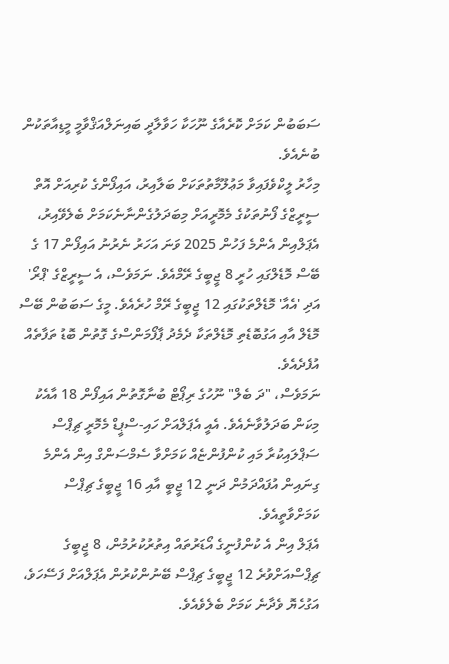ސަބަބުން ކަމަށް ކޮރެއާގެ ނޫހަކާ ހަވާލާދީ ބައިނަލްއަޤްވާމީ މީޑިއާތަކުން ބުނެއެވެ.
މިހާރު ލީކްވެފައިވާ މަޢުލޫމާތުތަކަށް ބަލާއިރު، އައިފޯންގެ ކުރިއަށް އޮތް ސީރީޒްގެ ފޯނުތަކުގެ މެމޮރީއަށް މިބަދަލުގެންނާނެކަމަށް ބެލެވޭއިރު، އެޕަލްއިން އެންމެ ފަހުން 2025 ވަނަ އަހަރު ނެރުނު އައިފޯން 17 ގެ ބޭސް މޮޑެލްގައި ހުރީ 8 ޖީބީގެ ރޭމްއެވެ. ނަމަވެސް، އެ ސީރީޒްގެ 'ޕްރޯ' އަދި 'އެއާ' މޮޑެލްތަކުގައި 12 ޖީބީގެ ރޭމް ހުރެއެވެ. މީގެ ސަބަބުން ބޭސް މޮޑެލް އާއި އަގުބޮޑެތި މޮޑެލްތަކާ ދެމެދު ޕާފޯމަންސްގެ ގޮތުން ބޮޑު ތަފާތެއް އުފެދެއެވެ.
ނަމަވެސް، "ދަ ބެލް" ނޫހުގެ ރިޕޯޓް ބުނާގޮތުން އައިފޯން 18 އާއެކު މިކަން ބަދަލުވާނެއެވެ. އެއީ އެޕަލްއަށް ހައި-ސްޕީޑް މެމޮރީ ޗިޕްސް ސަޕްލައިކުރާ މައި ކުންފުންޏެއް ކަމަށްވާ ސެމްސަންގް އިން އެންމެ ގިނައިން އުފައްދަމުން ދަނީ 12 ޖީބީ އާއި 16 ޖީބީގެ ޗިޕްސް ކަމަށްވާތީއެވެ.
އެޕަލް އިން އެ ކުންފުނީގެ އޯޑަރުތައް އިތުރުކުރުމުން، 8 ޖީބީގެ ޗިޕްސްއަށްވުރެ 12 ޖީބީގެ ޗިޕްސް ބޭނުންކުރުން އެޕަލްއަށް ފަސޭހަވެ، އަގުހެޔޮ ވެދާނެ ކަމަށް ބެލެވެއެވެ.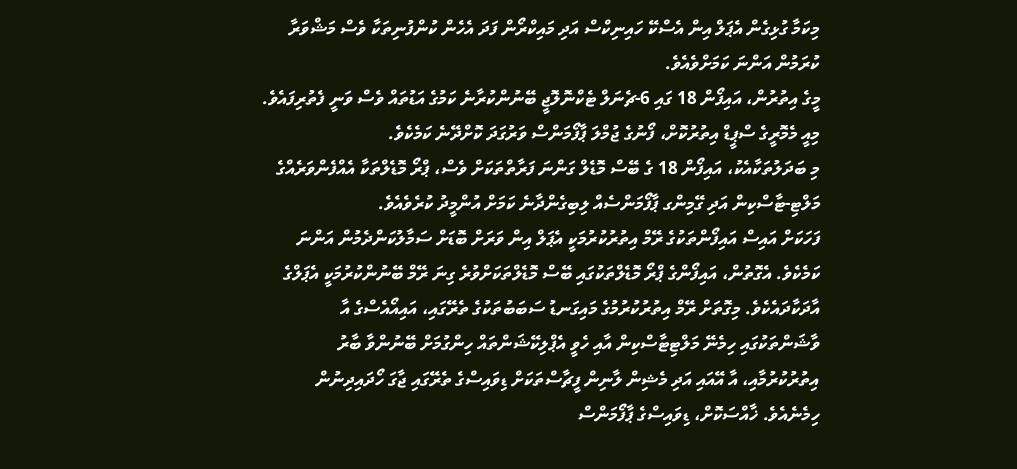މިކަމާ ގުޅިގެން އެޕަލް އިން އެސްކޭ ހައިނިކްސް އަދި މައިކްރޯން ފަދަ އެހެން ކުންފުނިތަކާ ވެސް މަޝްވަރާ ކުރަމުން އަންނަ ކަމަށްވެއެވެ.
މީގެ އިތުރުން، އައިފޯން 18 ގައި 6-ޗެނަލް ޓެކްނޮލޮޖީ ބޭނުންކުރާނެ ކަމުގެ އަޑުތައް ވެސް ވަނީ ފެތުރިފައެވެ. މިއީ މެމޮރީގެ ސްޕީޑް އިތުރުކޮށް، ފޯނުގެ ޖުމްލަ ޕާފޯމަންސް ވަރުގަދަ ކޮށްދޭނެ ކަމެކެވެ.
މި ބަދަލުތަކާއެކު، އައިފޯން 18 ގެ ބޭސް މޮޑެލް ގަންނަ ފަރާތްތަކަށް ވެސް، ޕްރޯ މޮޑެލްތަކާ އެއްފެންވަރެއްގެ މަލްޓި-ޓާސްކިން އަދި ގޭމިންގ ޕާފޯމަންސެއް ލިބިގެންދާނެ ކަމަށް އުންމީދު ކުރެވެއެވެ.
ފަހަކަށް އައިސް އައިފޯންތަކުގެ ރޭމް އިތުރުކުރުމަކީ އެޕަލް އިން ވަރަށް ބޮޑަށް ސަމާލުކަންދެމުން އަންނަ ކަމެކެވެ. އެގޮތުން، އައިފޯންގެ ޕްރޯ މޮޑެލްތަކުގައި ބޭސް މޮޑެލްތަކަށްވުރެ ގިނަ ރޭމް ބޭނުންކުރުމަކީ އެޕަލްގެ އާދަކާދައެކެވެ. މިގޮތަށް ރޭމް އިތުރުކުރުމުގެ މައިގަނޑު ސަބަބުތަކުގެ ތެރޭގައި، އައިއޯއެސްގެ އާ ވާޝަންތަކުގައި ހިމެނޭ މަލްޓިޓާސްކިން އާއި ހެވީ އެޕްލިކޭޝަންތައް ހިންގުމަށް ބޭނުންވާ ބާރު އިތުރުކުރުމާއި، އާ އޭއައި އަދި މެޝިން ލާނިން ފީޗާސްތަކަށް ޑިވައިސްގެ ތެރޭގައި ޖާގަ ހޯދައިދިނުން ހިމެނެއެވެ. ޚާއްސަކޮށް، ޑިވައިސްގެ ޕާފޯމަންސް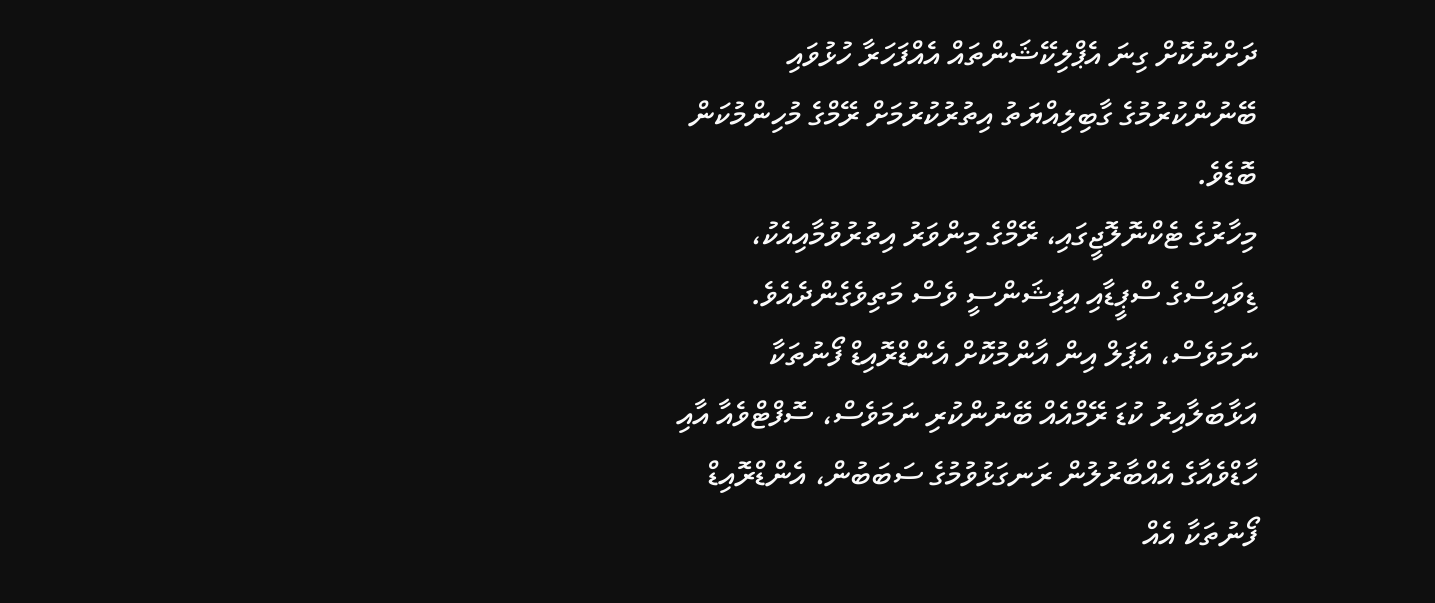ދަށްނުކޮށް ގިނަ އެޕްލިކޭޝަންތައް އެއްފަހަރާ ހުޅުވައި ބޭނުންކުރުމުގެ ގާބިލިއްޔަތު އިތުރުކުރުމަށް ރޭމްގެ މުހިންމުކަން ބޮޑެވެ.
މިހާރުގެ ޓެކްނޮލޮޖީގައި، ރޭމްގެ މިންވަރު އިތުރުވުމާއިއެކު، ޑިވައިސްގެ ސްޕީޑާއި އިފިޝަންސީ ވެސް މަތިވެގެންދެއެވެ. ނަމަވެސް، އެޕަލް އިން އާންމުކޮށް އެންޑްރޮއިޑް ފޯނުތަކާ އަޅާބަލާއިރު ކުޑަ ރޭމްއެއް ބޭނުންކުރި ނަމަވެސް، ސޮފްޓްވެއާ އާއި ހާޑްވެއާގެ އެއްބާރުލުން ރަނގަޅުވުމުގެ ސަބަބުން، އެންޑްރޮއިޑް ފޯނުތަކާ އެއް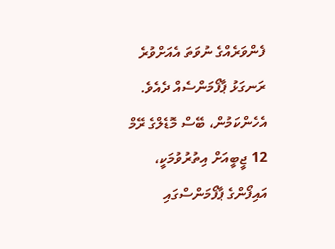ފެންވަރެއްގެ ނުވަތަ އެއަށްވުރެ ރަނގަޅު ޕާފޯމަންސެއް ދެއެވެ. އެހެންކަމުން، ބޭސް މޮޑެލްގެ ރޭމް 12 ޖީބީއަށް އިތުރުވުމަކީ، އައިފޯންގެ ޕާފޯމަންސްގައި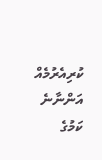ކުރިއެރުމެއް އަންނާނެ ކަމުގެ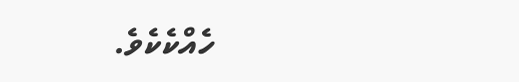ހެއްކެކެވެ.